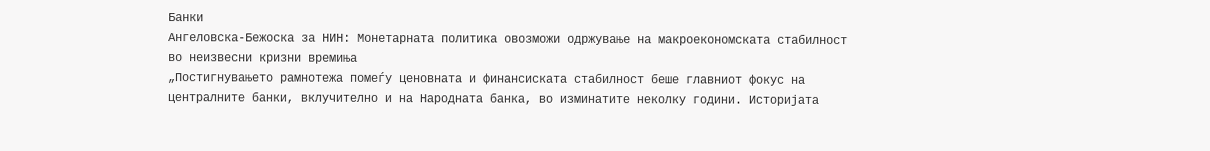Банки
Ангеловска-Бежоска за НИН: Монетарната политика овозможи одржување на макроекономската стабилност во неизвесни кризни времиња
„Постигнувањето рамнотежа помеѓу ценовната и финансиската стабилност беше главниот фокус на централните банки, вклучително и на Народната банка, во изминатите неколку години. Историјата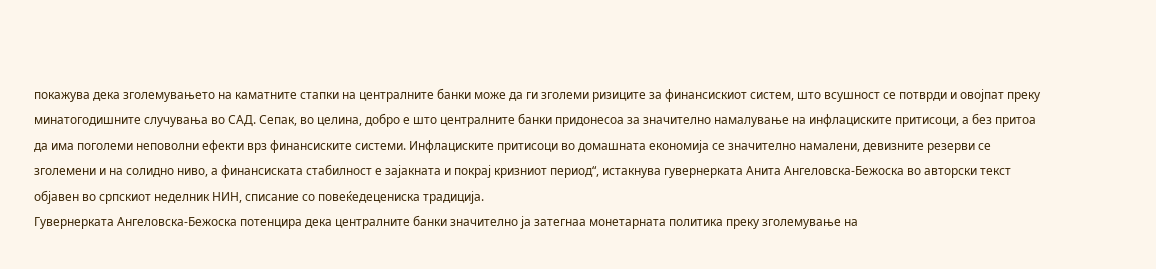покажува дека зголемувањето на каматните стапки на централните банки може да ги зголеми ризиците за финансискиот систем, што всушност се потврди и овојпат преку минатогодишните случувања во САД. Сепак, во целина, добро е што централните банки придонесоа за значително намалување на инфлациските притисоци, а без притоа да има поголеми неповолни ефекти врз финансиските системи. Инфлациските притисоци во домашната економија се значително намалени, девизните резерви се зголемени и на солидно ниво, а финансиската стабилност е зајакната и покрај кризниот период“, истакнува гувернерката Анита Ангеловска-Бежоска во авторски текст објавен во српскиот неделник НИН, списание со повеќедецениска традиција.
Гувернерката Ангеловска-Бежоска потенцира дека централните банки значително ја затегнаа монетарната политика преку зголемување на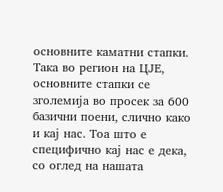основните каматни стапки. Така во регион на ЦЈЕ, основните стапки се зголемија во просек за 600 базични поени, слично како и кај нас. Тоа што е специфично кај нас е дека, со оглед на нашата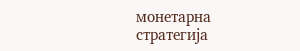монетарна стратегија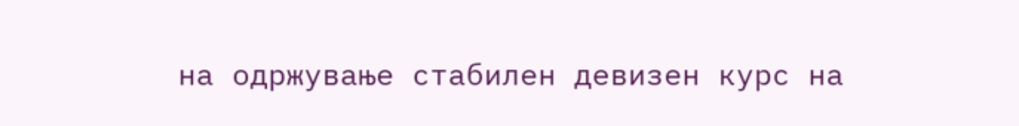на одржување стабилен девизен курс на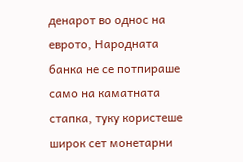денарот во однос на еврото, Народната банка не се потпираше само на каматната стапка, туку користеше широк сет монетарни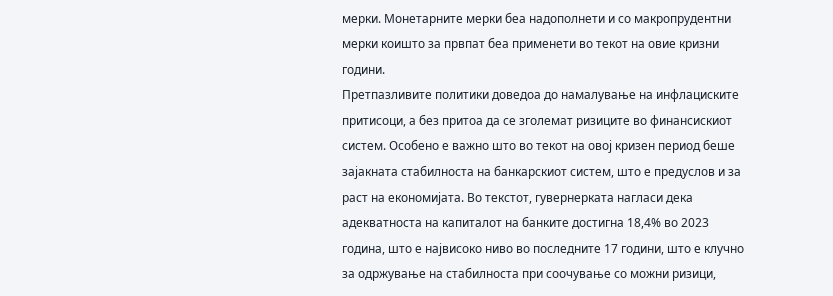мерки. Монетарните мерки беа надополнети и со макропрудентни мерки коишто за првпат беа применети во текот на овие кризни години.
Претпазливите политики доведоа до намалување на инфлациските притисоци, а без притоа да се зголемат ризиците во финансискиот систем. Особено е важно што во текот на овој кризен период беше зајакната стабилноста на банкарскиот систем, што е предуслов и за раст на економијата. Во текстот, гувернерката нагласи дека адекватноста на капиталот на банките достигна 18,4% во 2023 година, што е највисоко ниво во последните 17 години, што е клучно за одржување на стабилноста при соочување со можни ризици,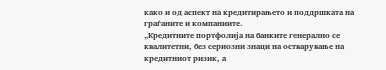како и од аспект на кредитирањето и поддршката на граѓаните и компаниите.
„Кредитните портфолија на банките генерално се квалитетни, без сериозни знаци на остварување на кредитниот ризик, а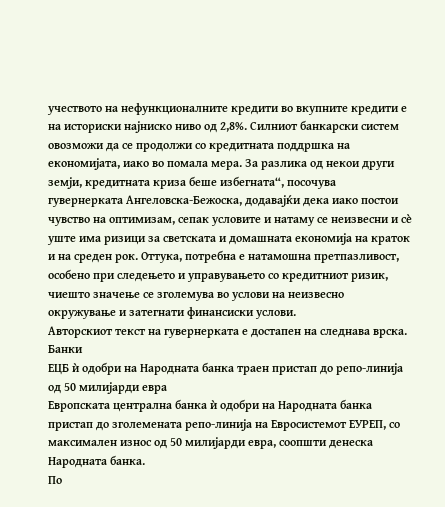учеството на нефункционалните кредити во вкупните кредити е на историски најниско ниво од 2,8%. Силниот банкарски систем овозможи да се продолжи со кредитната поддршка на економијата, иако во помала мера. За разлика од некои други земји, кредитната криза беше избегната“, посочува гувернерката Ангеловска-Бежоска, додавајќи дека иако постои чувство на оптимизам, сепак условите и натаму се неизвесни и сѐ уште има ризици за светската и домашната економија на краток и на среден рок. Оттука, потребна е натамошна претпазливост, особено при следењето и управувањето со кредитниот ризик, чиешто значење се зголемува во услови на неизвесно окружување и затегнати финансиски услови.
Авторскиот текст на гувернерката е достапен на следнава врска.
Банки
ЕЦБ ѝ одобри на Народната банка траен пристап до репо-линија од 50 милијарди евра
Европската централна банка ѝ одобри на Народната банка пристап до зголемената репо-линија на Евросистемот ЕУРЕП, со максимален износ од 50 милијарди евра, соопшти денеска Народната банка.
По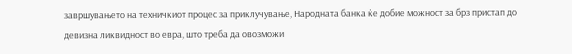завршувањето на техничкиот процес за приклучување, Народната банка ќе добие можност за брз пристап до девизна ликвидност во евра, што треба да овозможи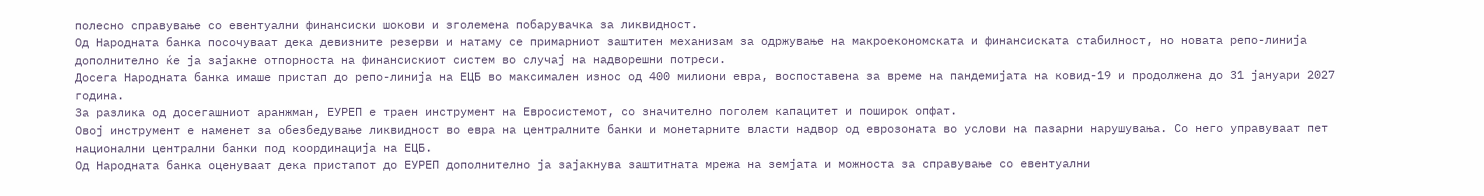полесно справување со евентуални финансиски шокови и зголемена побарувачка за ликвидност.
Од Народната банка посочуваат дека девизните резерви и натаму се примарниот заштитен механизам за одржување на макроекономската и финансиската стабилност, но новата репо-линија дополнително ќе ја зајакне отпорноста на финансискиот систем во случај на надворешни потреси.
Досега Народната банка имаше пристап до репо-линија на ЕЦБ во максимален износ од 400 милиони евра, воспоставена за време на пандемијата на ковид-19 и продолжена до 31 јануари 2027 година.
За разлика од досегашниот аранжман, ЕУРЕП е траен инструмент на Евросистемот, со значително поголем капацитет и поширок опфат.
Овој инструмент е наменет за обезбедување ликвидност во евра на централните банки и монетарните власти надвор од еврозоната во услови на пазарни нарушувања. Со него управуваат пет национални централни банки под координација на ЕЦБ.
Од Народната банка оценуваат дека пристапот до ЕУРЕП дополнително ја зајакнува заштитната мрежа на земјата и можноста за справување со евентуални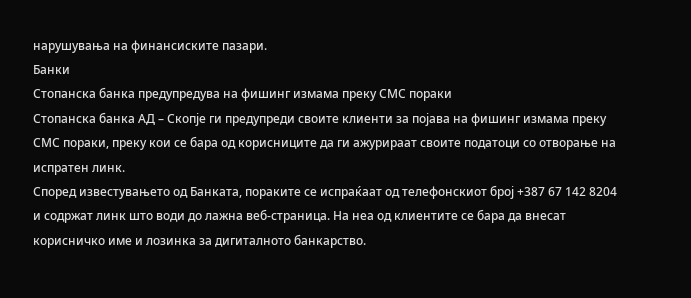нарушувања на финансиските пазари.
Банки
Стопанска банка предупредува на фишинг измама преку СМС пораки
Стопанска банка АД – Скопје ги предупреди своите клиенти за појава на фишинг измама преку СМС пораки, преку кои се бара од корисниците да ги ажурираат своите податоци со отворање на испратен линк.
Според известувањето од Банката, пораките се испраќаат од телефонскиот број +387 67 142 8204 и содржат линк што води до лажна веб-страница. На неа од клиентите се бара да внесат корисничко име и лозинка за дигиталното банкарство.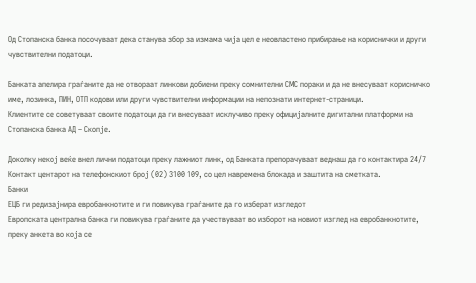Од Стопанска банка посочуваат дека станува збор за измама чија цел е неовластено прибирање на кориснички и други чувствителни податоци.

Банката апелира граѓаните да не отвораат линкови добиени преку сомнителни СМС пораки и да не внесуваат корисничко име, лозинка, ПИН, ОТП кодови или други чувствителни информации на непознати интернет-страници.
Клиентите се советуваат своите податоци да ги внесуваат исклучиво преку официјалните дигитални платформи на Стопанска банка АД – Скопје.

Доколку некој веќе внел лични податоци преку лажниот линк, од Банката препорачуваат веднаш да го контактира 24/7 Контакт центарот на телефонскиот број (02) 3100 109, со цел навремена блокада и заштита на сметката.
Банки
ЕЦБ ги редизајнира евробанкнотите и ги повикува граѓаните да го изберат изгледот
Европската централна банка ги повикува граѓаните да учествуваат во изборот на новиот изглед на евробанкнотите, преку анкета во која се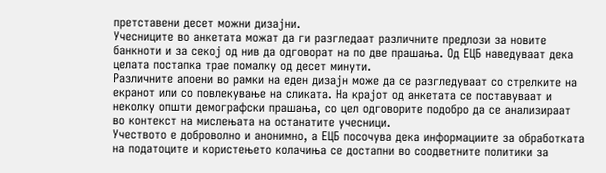претставени десет можни дизајни.
Учесниците во анкетата можат да ги разгледаат различните предлози за новите банкноти и за секој од нив да одговорат на по две прашања. Од ЕЦБ наведуваат дека целата постапка трае помалку од десет минути.
Различните апоени во рамки на еден дизајн може да се разгледуваат со стрелките на екранот или со повлекување на сликата. На крајот од анкетата се поставуваат и неколку општи демографски прашања, со цел одговорите подобро да се анализираат во контекст на мислењата на останатите учесници.
Учеството е доброволно и анонимно, а ЕЦБ посочува дека информациите за обработката на податоците и користењето колачиња се достапни во соодветните политики за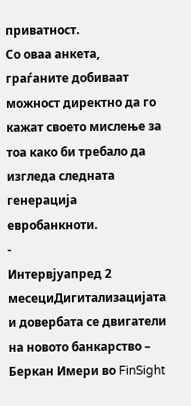приватност.
Со оваа анкета, граѓаните добиваат можност директно да го кажат своето мислење за тоа како би требало да изгледа следната генерација евробанкноти.
-
Интервјуапред 2 месециДигитализацијата и довербата се двигатели на новото банкарство – Беркан Имери во FinSight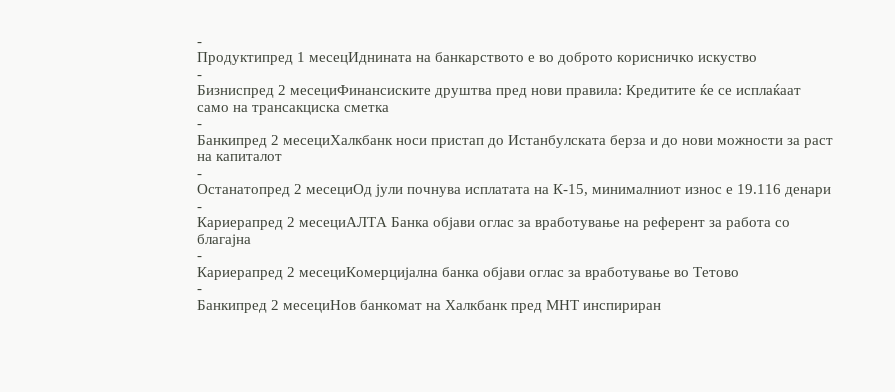-
Продуктипред 1 месецИднината на банкарството е во доброто корисничко искуство
-
Бизниспред 2 месециФинансиските друштва пред нови правила: Кредитите ќе се исплаќаат само на трансакциска сметка
-
Банкипред 2 месециХалкбанк носи пристап до Истанбулската берза и до нови можности за раст на капиталот
-
Останатопред 2 месециОд јули почнува исплатата на К-15, минималниот износ е 19.116 денари
-
Кариерапред 2 месециАЛТА Банка објави оглас за вработување на референт за работа со благајна
-
Кариерапред 2 месециКомерцијална банка објави оглас за вработување во Тетово
-
Банкипред 2 месециНов банкомат на Халкбанк пред МНТ инспириран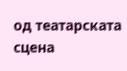од театарската сцена